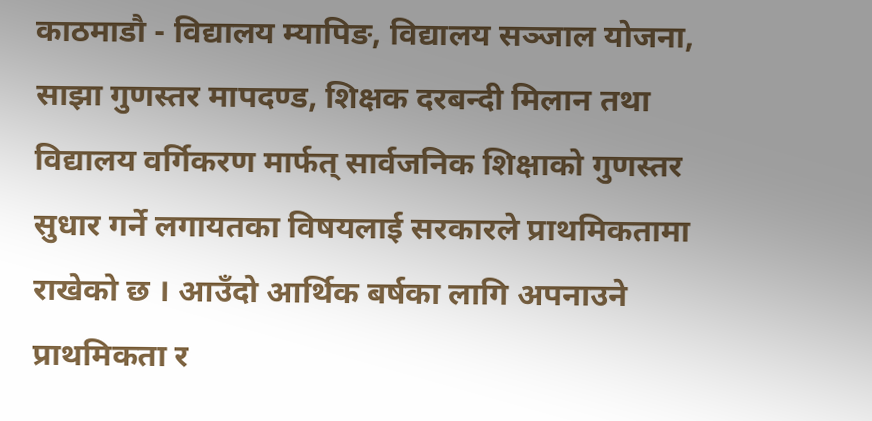काठमाडौ - विद्यालय म्यापिङ, विद्यालय सञ्जाल योजना, साझा गुणस्तर मापदण्ड, शिक्षक दरबन्दी मिलान तथा विद्यालय वर्गिकरण मार्फत् सार्वजनिक शिक्षाको गुणस्तर सुधार गर्ने लगायतका विषयलाई सरकारले प्राथमिकतामा राखेको छ । आउँदो आर्थिक बर्षका लागि अपनाउने प्राथमिकता र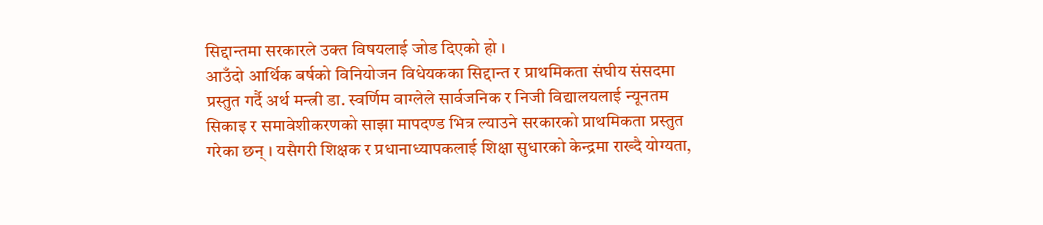सिद्दान्तमा सरकारले उक्त विषयलाई जोड दिएको हो ।
आउँदो आर्थिक बर्षको विनियोजन विधेयकका सिद्दान्त र प्राथमिकता संघीय संसदमा प्रस्तुत गर्दै अर्थ मन्त्री डा. स्वर्णिम वाग्लेले सार्वजनिक र निजी विद्यालयलाई न्यूनतम सिकाइ र समावेशीकरणको साझा मापदण्ड भित्र ल्याउने सरकारको प्राथमिकता प्रस्तुत गरेका छन् । यसैगरी शिक्षक र प्रधानाध्यापकलाई शिक्षा सुधारको केन्द्रमा राख्दै योग्यता,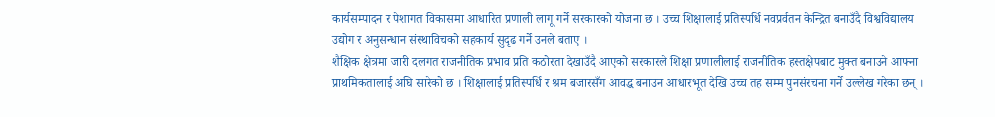कार्यसम्पादन र पेशागत विकासमा आधारित प्रणाली लागू गर्ने सरकारको योजना छ । उच्च शिक्षालाई प्रतिस्पर्धि नवप्रर्वतन केन्द्रित बनाउँदै विश्वविद्यालय उद्योग र अनुसन्धान संस्थाविचको सहकार्य सुदृढ गर्ने उनले बताए ।
शैक्षिक क्षेत्रमा जारी दलगत राजनीतिक प्रभाव प्रति कठोरता देखाउँदै आएको सरकारले शिक्षा प्रणालीलाई राजनीतिक हस्तक्षेपबाट मुक्त बनाउने आफ्ना प्राथमिकतालाई अघि सारेको छ । शिक्षालाई प्रतिस्पर्धि र श्रम बजारसँग आवद्ध बनाउन आधारभूत देखि उच्च तह सम्म पुनसंरचना गर्ने उल्लेख गरेका छन् ।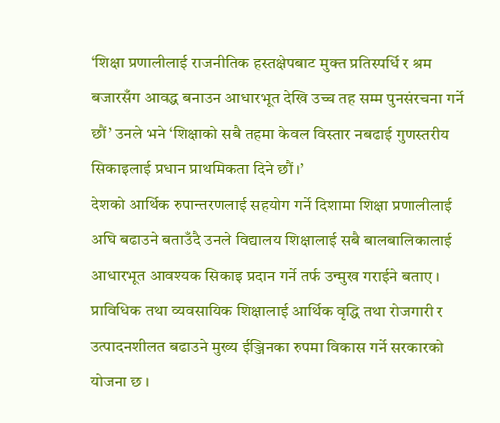‘शिक्षा प्रणालीलाई राजनीतिक हस्तक्षेपबाट मुक्त प्रतिस्पर्धि र श्रम बजारसँग आवद्ध बनाउन आधारभूत देखि उच्च तह सम्म पुनसंरचना गर्ने छौं’ उनले भने ‘शिक्षाको सबै तहमा केवल विस्तार नबढाई गुणस्तरीय सिकाइलाई प्रधान प्राथमिकता दिने छौं ।’
देशको आर्थिक रुपान्तरणलाई सहयोग गर्ने दिशामा शिक्षा प्रणालीलाई अघि बढाउने बताउँदै उनले विद्यालय शिक्षालाई सबै बालबालिकालाई आधारभूत आवश्यक सिकाइ प्रदान गर्ने तर्फ उन्मुख गराईने बताए । प्राविधिक तथा व्यवसायिक शिक्षालाई आर्थिक वृद्धि तथा रोजगारी र उत्पादनशीलत बढाउने मुख्य ईञ्जिनका रुपमा विकास गर्ने सरकारको योजना छ ।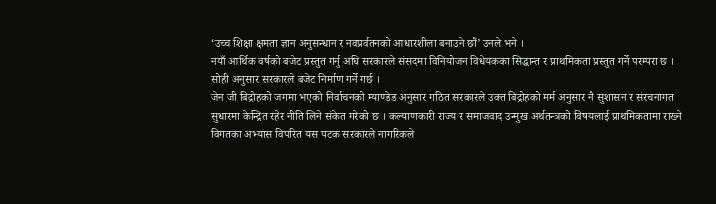‘उच्च शिक्षा क्षमता ज्ञान अनुसन्धान र नवप्रर्वतनको आधारशीला बनाउने छौं’ उनले भने ।
नयाँ आर्थिक वर्षको बजेट प्रस्तुत गर्नु अघि सरकारले संसदमा विनियोजन विधेयकका सिद्धान्त र प्राथमिकता प्रस्तुत गर्ने परम्परा छ । सोही अनुसार सरकारले बजेट निर्माण गर्ने गर्छ ।
जेन जी बिद्रोहको जगमा भएको निर्वाचनको म्याण्डेड अनुसार गठित सरकारले उक्त बिद्रोहको मर्म अनुसार नै सुशासन र संरचनागत सुधारमा केन्द्रित रहेर नीति लिने संकेत गरेको छ । कल्याणकारी राज्य र समाजवाद उन्मुख अर्थतन्त्रको विषयलाई प्राथमिकतामा राख्ने विगतका अभ्यास विपरित यस पटक सरकारले नागरिकले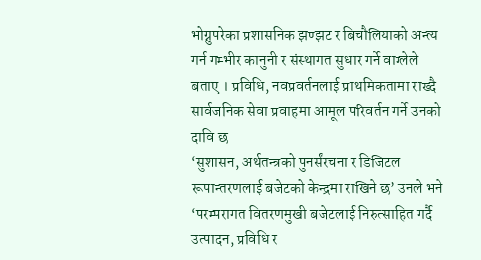भोग्नुपरेका प्रशासनिक झण्झट र बिचौलियाको अन्त्य गर्न गम्भीर कानुनी र संस्थागत सुधार गर्ने वाग्लेले बताए । प्रविधि, नवप्रवर्तनलाई प्राथमिकतामा राख्दै सार्वजनिक सेवा प्रवाहमा आमूल परिवर्तन गर्ने उनको दावि छ
‘सुशासन, अर्थतन्त्रको पुनर्संरचना र डिजिटल रूपान्तरणलाई बजेटको केन्द्रमा राखिने छ’ उनले भने ‘परम्परागत वितरणमुखी बजेटलाई निरुत्साहित गर्दै उत्पादन, प्रविधि र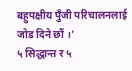बहुपक्षीय पुँजी परिचालनलाई जोड दिने छौं ।’
५ सिद्धान्त र ५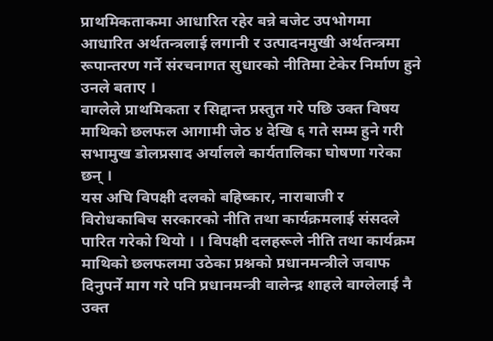प्राथमिकताकमा आधारित रहेर बन्ने बजेट उपभोगमा आधारित अर्थतन्त्रलाई लगानी र उत्पादनमुखी अर्थतन्त्रमा रूपान्तरण गर्ने संरचनागत सुधारको नीतिमा टेकेर निर्माण हुने उनले बताए ।
वाग्लेले प्राथमिकता र सिद्दान्त प्रस्तुत गरे पछि उक्त विषय माथिको छलफल आगामी जेठ ४ देखि ६ गते सम्म हुने गरी सभामुख डोलप्रसाद अर्यालले कार्यतालिका घोषणा गरेका छन् ।
यस अघि विपक्षी दलको बहिष्कार, नाराबाजी र विरोधकाबिच सरकारको नीति तथा कार्यक्रमलाई संसदले पारित गरेको थियो । । विपक्षी दलहरूले नीति तथा कार्यक्रम माथिको छलफलमा उठेका प्रश्नको प्रधानमन्त्रीले जवाफ दिनुपर्ने माग गरे पनि प्रधानमन्त्री वालेन्द्र शाहले वाग्लेलाई नै उक्त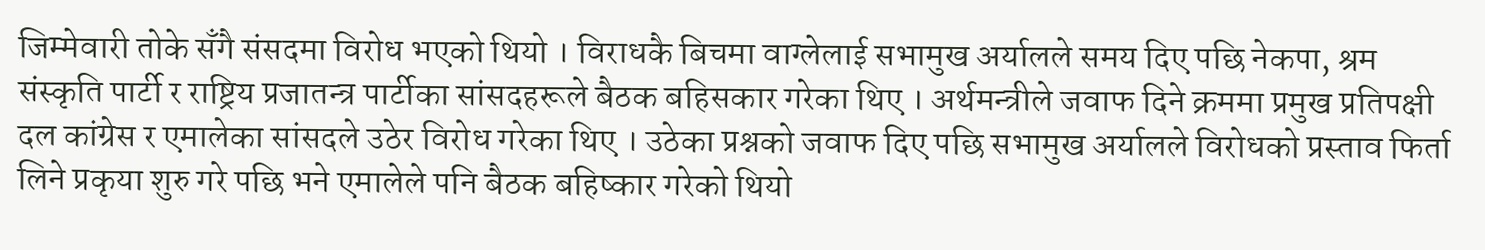जिम्मेवारी तोके सँगै संसदमा विरोध भएको थियो । विराधकै बिचमा वाग्लेलाई सभामुख अर्यालले समय दिए पछि नेकपा, श्रम संस्कृति पार्टी र राष्ट्रिय प्रजातन्त्र पार्टीका सांसदहरूले बैठक बहिसकार गरेका थिए । अर्थमन्त्रीले जवाफ दिने क्रममा प्रमुख प्रतिपक्षी दल कांग्रेस र एमालेका सांसदले उठेर विरोध गरेका थिए । उठेका प्रश्नको जवाफ दिए पछि सभामुख अर्यालले विरोधको प्रस्ताव फिर्ता लिने प्रकृया शुरु गरे पछि भने एमालेले पनि बैठक बहिष्कार गरेको थियो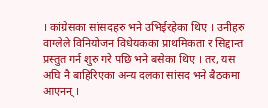। कांग्रेसका सांसदहरु भने उभिईरहेका थिए । उनीहरु वाग्लेले विनियोजन विधेयकका प्राथमिकता र सिद्दान्त प्रस्तुत गर्न शुरु गरे पछि भने बसेका थिए । तर, यस अघि नै बाहिरिएका अन्य दलका सांसद भने बैठकमा आएनन् ।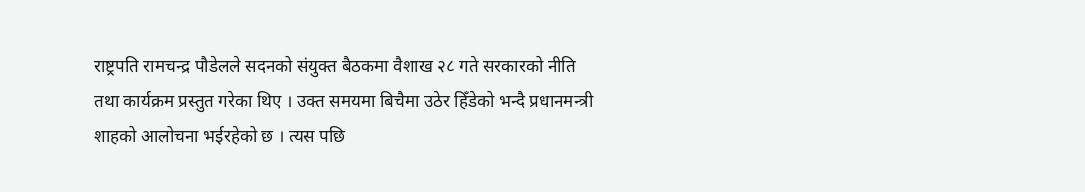राष्ट्रपति रामचन्द्र पौडेलले सदनको संयुक्त बैठकमा वैशाख २८ गते सरकारको नीति तथा कार्यक्रम प्रस्तुत गरेका थिए । उक्त समयमा बिचैमा उठेर हिँडेको भन्दै प्रधानमन्त्री शाहको आलोचना भईरहेको छ । त्यस पछि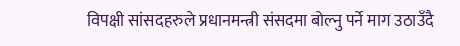विपक्षी सांसदहरुले प्रधानमन्त्री संसदमा बोल्नु पर्ने माग उठाउँदै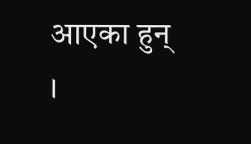आएका हुन् ।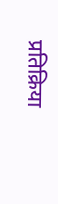प्रतिक्रिया